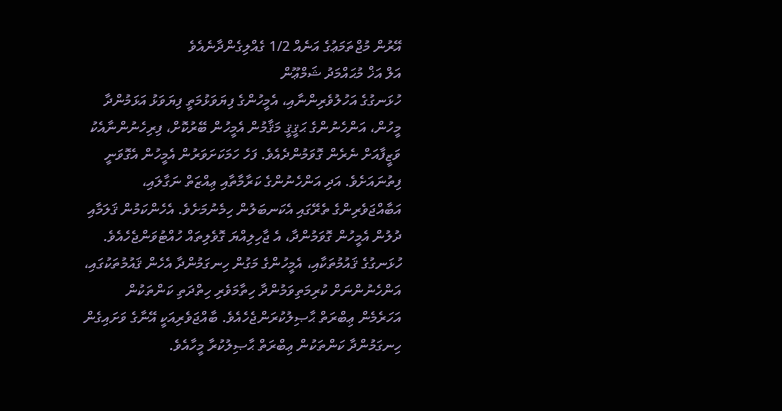އޭރުން މުޖްތަމަޢުގެ އަނެއް 1/2 ގެއްލިގެންދާނެއެވެ
އަލް އަޚް މުޙައްމަދު ޝަމްޢޫން
ހުޅަނގުގެ އަހުލުވެރިންނާއި، އެމީހުންގެ ފިޔަވަޅުމަތީ ފިޔަވަޅު އަޅަމުންދާ މީހުން، އަންހެނުންގެ ޙަޤީޤީ މަޤާމުން އެމީހުން ބޭރުކޮށް، ފިރިހެނުންނާއެކު ވަޒީފާއަށް ނެރެން ގޮވަމުންދެއެވެ. ފަހެ ހަމަކަށަވަރުން އެމީހުން އެގޮވަނީ ފިތުނައަށެވެ. އަދި އަންހެނުންގެ ކަރާމާތާއި ޢިއްޒަތް ނަގާލައި، އަބާއްޖަވެރިންގެ ތެރޭގައި އެކަނބަލުން ހިމެނުމަށެވެ. އެހެންކަމުން ޤަލަމާއި ދުލުން އެމީހުން ގޮވަމުންދާ، އެ ޖާހިލިއްޔަ ގޮވެލިތައް ހުއްޓުވަންޖެހެއެވެ. ހުޅަނގުގެ ޤައުމުތަކާއި، އެމީހުންގެ މަގުން ހިނގަމުންދާ އެހެން ޤައުމުތަކުގައި، އަންހެނުންނަށް ކުރިމަތިވަމުންދާ ހިތާމަވެރި ހިތްދަތި ކަންތަކުން އަހަރެމެން ޢިބްރަތް ޙާޞިލުކުރަންޖެހެއެވެ. ބާއްޖަވެރިއަކީ އޭނާގެ ވަށައިގެން ހިނގަމުންދާ ކަންތަކުން ޢިބްރަތް ޙާޞިލުކުރާ މީހާއެވެ.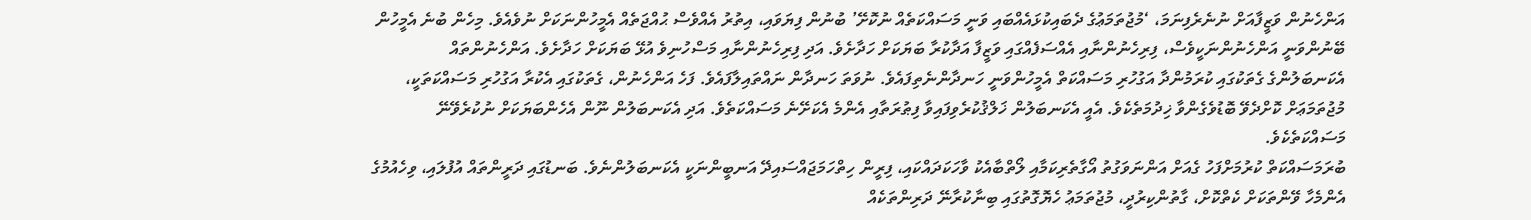އަންހެނުން ވަޒީފާއަށް ނުނެރެފިނަމަ، ‘މުޖުތަމަޢުގެ ދެބައިކުޅައެއްބައި ވަނީ މަސައްކަތެއް ނުކޮށޭ’ ބުނުން ފިޔަވައި، އިތުރު އެއްވެސް ޙުއްޖަތެއް އެމީހުންނަކަށް ނުވެއެވެ. މިހެން ބުނެ އެމީހުން ބޭނުންވަނީ އަންހެނުންނަކީވެސް، ފިރިހެނުންނާއި އެއްސަފެއްގައި ވަޒީފާ އަދާކުރާ ބަޔަކަށް ހަދާށެވެ. އަދި ފިރިހެނުންނާއި މަސްހުނިވެ އުޅޭ ބަޔަކަށް ހަދާށެވެ. އަންހެނުންތައް އެކަނބަލުންގެ ގެތަކުގައި ކުރަމުންދާ އަގުހުރި މަސައްކަތް އެމީހުންވަނީ ހަނދާންނެތިފައެވެ. ނުވަތަ ހަނދާން ނައްތައިލާފައެވެ. ފަހެ އަންހެނުން، ގެތަކުގައި އެކުރާ އަގުހުރި މަސައްކަތަކީ، މުޖުތަމަޢަށް ކޮށްދެވޭ ބޮޑުވެގެންވާ ޚިދުމަތެކެވެ. އެއީ އެކަނބަލުން ޚަލްޤުކުރެވިފައިވާ ފިޠުރަތާއި އެންމެ އެކަށޭނެ މަސައްކަތެވެ. އަދި އެކަނބަލުން ނޫން އެހެންބަޔަކަށް ނުކުރެވޭނޭ މަސައްކަތެކެވެ.
ބުރަމަސައްކަތް ކުރުމަށްފަހު ގެއަށް އަންނަވަގުތު އޯގާތެރިކަމާއި ލޯތްބާއެކު ވާހަކަދައްކައި، ފިރީން ހިތްހަމަޖައްސައިދޭ އަނބީންނަކީ އެކަނބަލުންނެވެ. ބަނޑުގައި ދަރީންތައް އުފުލައި، ވިހެއުމުގެ އެންމެހާ ވޭންތަކަށް ކެތްކޮށް، ގާތުންކިރުދީ، މުޖުތަމަޢު ހެޔޮގޮތުގައި ބިނާކުރާނޭ ދަރިންތަކެއް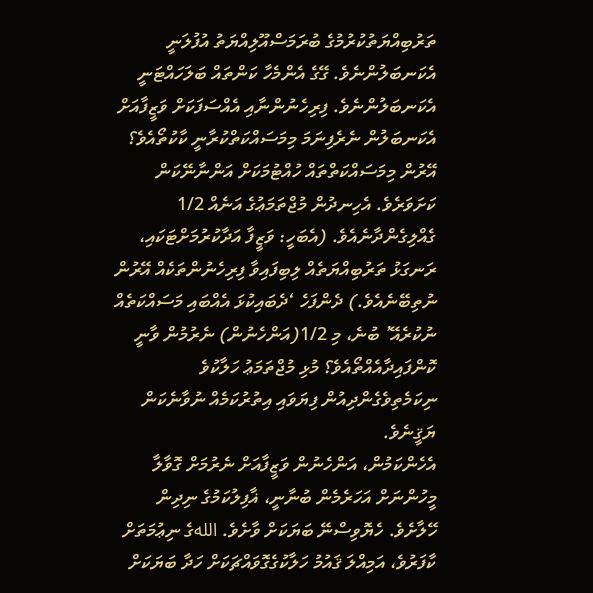ތަރުބިއްޔަތުކުރުމުގެ ބުރަމަސްއޫލިއްޔަތު އުފުލަނީ އެކަނބަލުންނެވެ. ގޭގެ އެންމެހާ ކަންތައް ބަލަހައްޓަނީ އެކަނބަލުންނެވެ. ފިރިހެނުންނާއި އެއްސަފަކަށް ވަޒީފާއަށް އެކަނބަލުން ނެރެފިނަމަ މިމަސައްކަތްކުރާނީ ކާކުތޯއެވެ؟ އޭރުން މިމަސައްކަތްތައް ހުއްޓުމަކަށް އަންނާނޭކަން ކަށަވަރެވެ. އެހިނދުން މުޖްތަމަޢުގެ އަނެއް 1/2 ގެއްލިގެންދާނެއެވެ. (އެބަހީ: ވަޒީފާ އަދާކުރުމަށްޓަކައި، ރަނގަޅު ތަރުބިއްޔަތެއް ލިބިފައިވާ ފިރިހެނުންތަކެއް އޭރުން ނުތިބޭނެއެވެ.) ދެންފަހެ ‘ދެބައިކުޅަ އެއްބައި މަސައްކަތެއް ނުކުރެއޭ’ ބުނެ، މި 1/2(އަންހެނުން) ނެރުމުން ވާނީ ކޮންފައިދާއެއްތޯއެވެ؟ މުޅި މުޖްތަމަޢު ހަލާކުވެ ނިކަމެތިވެގެންދިއުން ފިޔަވައި އިތުރުކަމެއް ނުވާނެކަން ޔަޤީނެވެ.
އެހެންކަމުން، އަންހެނުން ވަޒީފާއަށް ނެރުމަށް ގޮވާލާ މީހުންނަށް އަހަރެމެން ބުނާނީ، ޣާފިލުކަމުގެ ނިދިން ހޭލާށެވެ. ހެޔޮވިސްނޭ ބަޔަކަށް ވާށެވެ. اللهގެ ނިޢުމަތަށް ކާފަރުވެ، އަމިއްލަ ޤައުމު ހަލާކުގެގޮވައްޗަކަށް ހަދާ ބަޔަކަށް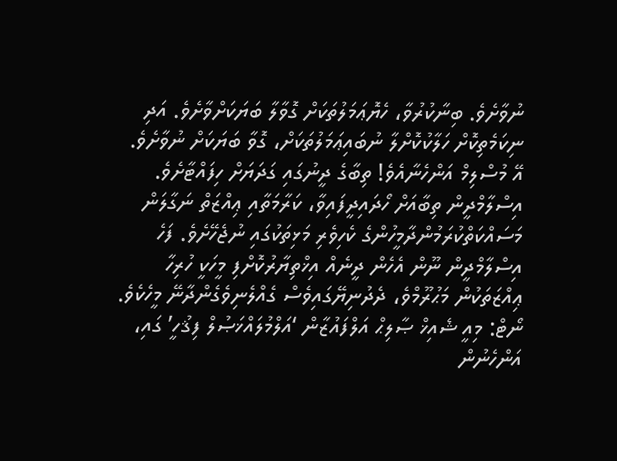ނުވާށެވެ. ބިނާކުރުވާ، ހެޔޮޢަމަލުތަކަށް ގޮވާލާ ބަޔަކަށްވާށެވެ. އަދި ނިކަމެތިކޮށް ހަލާކުކޮށްލާ ނުބައިޢަމަލުތަކަށް، ގޮވާ ބަޔަކަށް ނުވާށެވެ.
އޭ މުސްލިމް އަންހެނާއެވެ! ތިބާގެ ދީނުގައި ގަދަޔަށް ހިފައްޓާށެވެ. އިސްލާމްދީން ތިބާއަށް ހޯދައިދީފައިވާ، ކަރާމަތާއި ޢިއްޒަތް ނަގާލަން މަސައްކަތްކުރަމުންދާމީހުންގެ ކެހިވެރި މަޅިތަކުގައި ނުޖެހޭށެވެ. ފަހެ އިސްލާމްދީން ނޫން އެހެން ދީނެއް އިޚްތިޔާރުކޮށްފި މީހަކީ ހުރިހާ ޢިއްޒަތަކުން މަޙުރޫމްވެ، ދެދުނިޔޭގައިވެސް ގެއްލެނިވެގެންދާނޭ މީހެކެވެ.
ނޯޓް: މިއީ ޝެއިޚް ޞާލިޙް އަލްފައުޒާން ‘އަލްމުލައްޚަޞުލް ފިޤުހީ’ ގައި، އަންހެނުން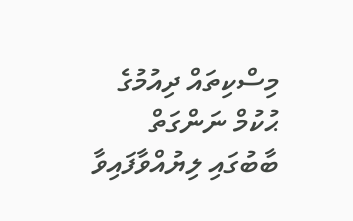މިސްކިތައް ދިއުމުގެ ޙުކުމް ނަންގަތް ބާބުގައި ލިޔުއްވާފައިވާ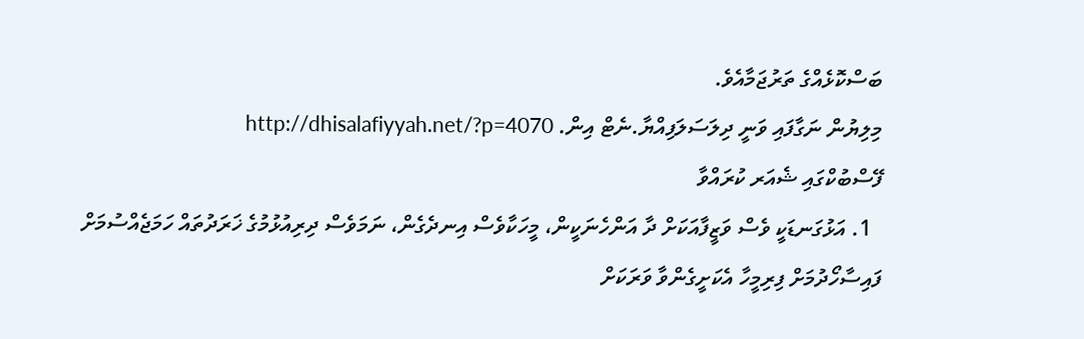ބަސްކޮޅެއްގެ ތަރުޖަމާއެވެ.
މިލިޔުން ނަގާފައި ވަނީ ދިލަސަލަފިއްޔާ.ނެޓް އިން. http://dhisalafiyyah.net/?p=4070
ފޭސްބުކްގައި ޝެއަރ ކުރައްވާ
  1. އަޅުގަނޑަކީ ވެސް ވަޒީފާއަކަށް ދާ އަންހެނަކީން، މީހަކާވެސް އިނދެގެން، ނަމަވެސް ދިރިއުޅުމުގެ ޚަރަދުތައް ހަމަޖެއްސުމަށް ފައިސާހޯދުމަށް ފިރިމީހާ އެކަށީގެންވާ ވަރަކަށް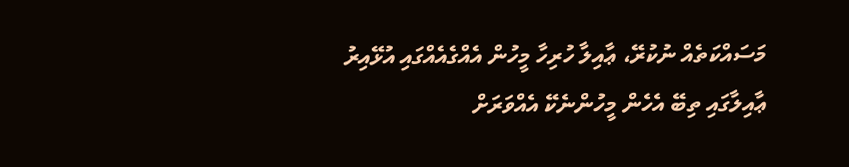މަސައްކަތެއް ނުކުރޭ، ޢާއިލާ ހުރިހާ މީހުން އެއްގެއެއްގައި އުޅޭއިރު ޢާއިލާގައި ތިބޭ އެހެން މީހުންނެކޭ އެއްވަރަށް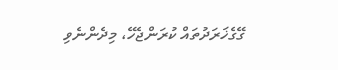ގޭގެޚަރަދުތައް ކުރަންޖެހޭ، މިދެންނެވި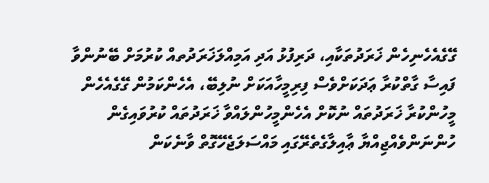ގޭގެއެހެނިހެން ޚަރަދުތަކާއި، ދަރިފުޅު އަދި އަމިއްލަޚަރަދުތއް ކުރުމަށް ބޭނުންވާ ފައިސާ ގާތްކުރާ ޢަދަކަށްވެސް ފިރިމީހާއަކަށް ނުލިބޭ، އެހެންކަމުން ގޭގެއެހެން މީހުންކުރާ ޚަރަދުތައް ނުކޮށް އެހެންމީހުންލައްވާ ޚަރަދުތައް ކުރުވައިގެން ހުންނަންވެއްޖިއްޔާ ޢާއިލާގެތެރޭގައި މައްސަލަޖެހޭގޮތް ވާނެކަން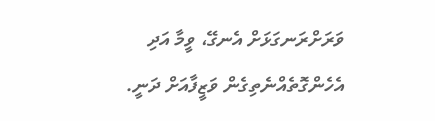ވަރަށްރަނގަޅަށް އެނގޭ، ވީމާ އަދި އެހެންގޮތެއްނެތިގެން ވަޒީފާއަށް ދަނީ.